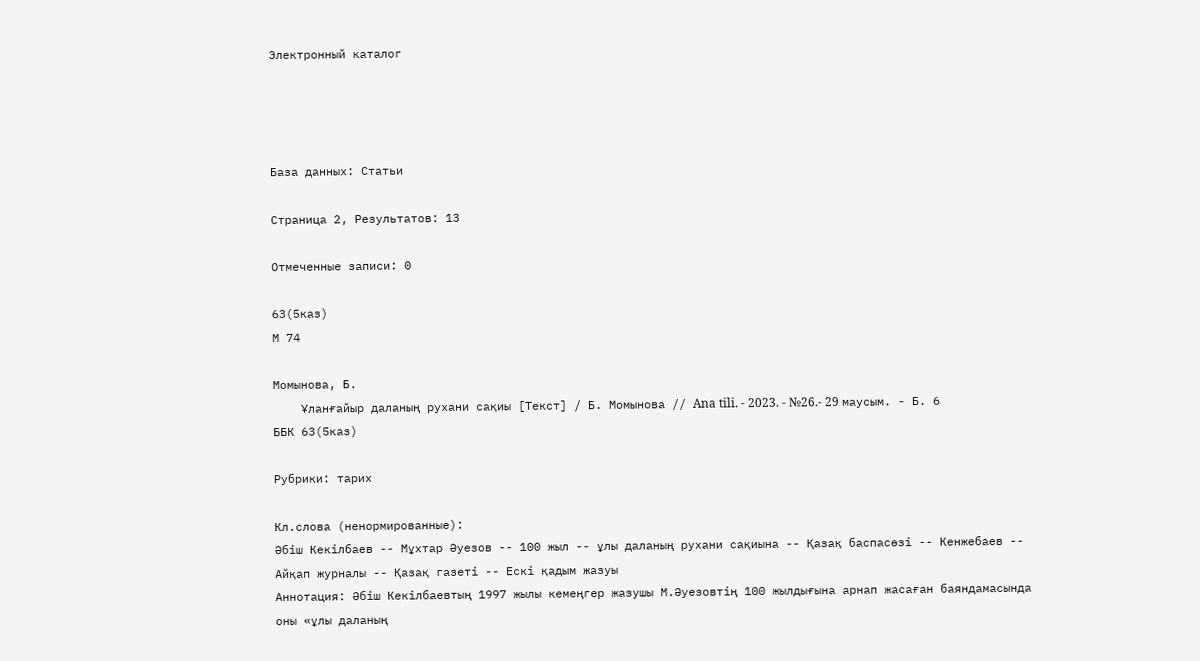Электронный каталог




База данных: Статьи

Страница 2, Результатов: 13

Отмеченные записи: 0

63(5каз)
М 74

Момынова, Б.
    Ұланғайыр даланың рухани сақиы [Текст] / Б. Момынова // Ana tili. - 2023. - №26.- 29 маусым. - Б. 6
ББК 63(5каз)

Рубрики: тарих

Кл.слова (ненормированные):
Әбіш Кекілбаев -- Мұхтар Әуезов -- 100 жыл -- ұлы даланың рухани сақиына -- Қазақ баспасөзі -- Кенжебаев -- Айқап журналы -- Қазақ газеті -- Ескі қадым жазуы
Аннотация: Әбіш Кекілбаевтың 1997 жылы кемеңгер жазушы М.Әуезовтің 100 жылдығына арнап жасаған баяндамасында оны «ұлы даланың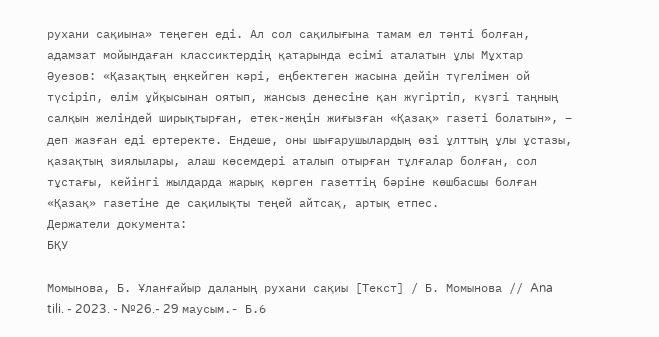рухани сақиына» теңеген еді. Ал сол сақилығына тамам ел тәнті болған, адамзат мойындаған классиктердің қатарында есімі аталатын ұлы Мұхтар Әуезов: «Қазақтың еңкейген кәрі, еңбектеген жасына дейін түгелімен ой түсіріп, өлім ұйқысынан оятып, жансыз денесіне қан жүгіртіп, күзгі таңның салқын желіндей ширықтырған, етек-жеңін жиғызған «Қазақ» газеті болатын», – деп жазған еді ертеректе. Ендеше, оны шығарушылардың өзі ұлттың ұлы ұстазы, қазақтың зиялылары, алаш көсемдері аталып отырған тұлғалар болған, сол тұстағы, кейінгі жылдарда жарық көрген газеттің бәріне көшбасшы болған «Қазақ» газетіне де сақилықты теңей айтсақ, артық етпес.
Держатели документа:
БҚУ

Момынова, Б. Ұланғайыр даланың рухани сақиы [Текст] / Б. Момынова // Ana tili. - 2023. - №26.- 29 маусым.- Б.6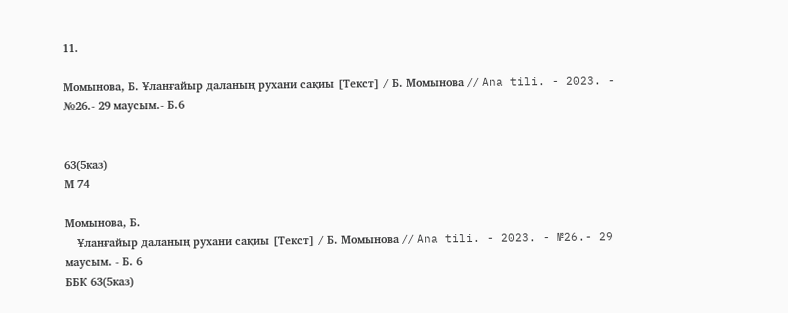11.

Момынова, Б. Ұланғайыр даланың рухани сақиы [Текст] / Б. Момынова // Ana tili. - 2023. - №26.- 29 маусым.- Б.6


63(5каз)
М 74

Момынова, Б.
    Ұланғайыр даланың рухани сақиы [Текст] / Б. Момынова // Ana tili. - 2023. - №26.- 29 маусым. - Б. 6
ББК 63(5каз)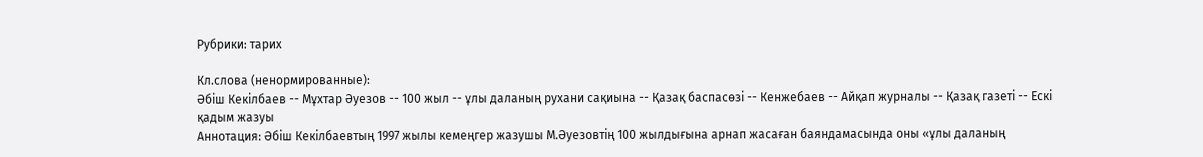Рубрики: тарих

Кл.слова (ненормированные):
Әбіш Кекілбаев -- Мұхтар Әуезов -- 100 жыл -- ұлы даланың рухани сақиына -- Қазақ баспасөзі -- Кенжебаев -- Айқап журналы -- Қазақ газеті -- Ескі қадым жазуы
Аннотация: Әбіш Кекілбаевтың 1997 жылы кемеңгер жазушы М.Әуезовтің 100 жылдығына арнап жасаған баяндамасында оны «ұлы даланың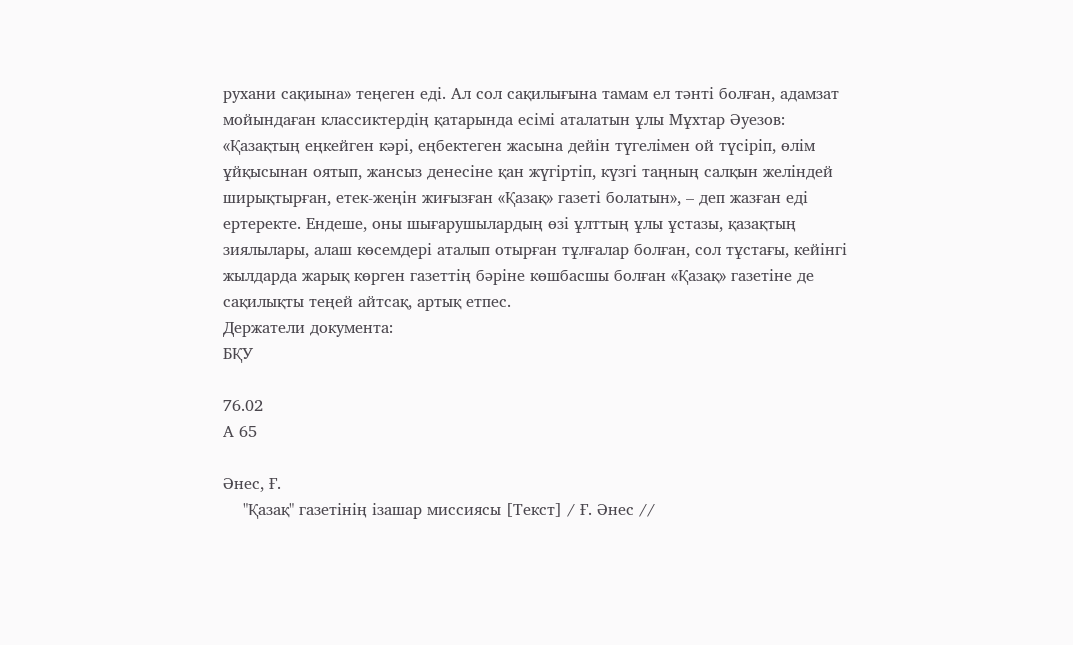рухани сақиына» теңеген еді. Ал сол сақилығына тамам ел тәнті болған, адамзат мойындаған классиктердің қатарында есімі аталатын ұлы Мұхтар Әуезов: «Қазақтың еңкейген кәрі, еңбектеген жасына дейін түгелімен ой түсіріп, өлім ұйқысынан оятып, жансыз денесіне қан жүгіртіп, күзгі таңның салқын желіндей ширықтырған, етек-жеңін жиғызған «Қазақ» газеті болатын», – деп жазған еді ертеректе. Ендеше, оны шығарушылардың өзі ұлттың ұлы ұстазы, қазақтың зиялылары, алаш көсемдері аталып отырған тұлғалар болған, сол тұстағы, кейінгі жылдарда жарық көрген газеттің бәріне көшбасшы болған «Қазақ» газетіне де сақилықты теңей айтсақ, артық етпес.
Держатели документа:
БҚУ

76.02
А 65

Әнес, Ғ.
    "Қазақ" газетінің ізашар миссиясы [Текст] / Ғ. Әнес //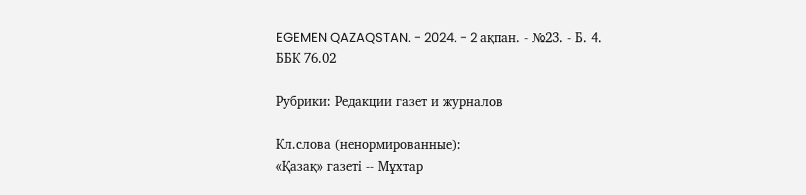EGEMEN QAZAQSTAN. - 2024. - 2 ақпан. - №23. - Б. 4.
ББК 76.02

Рубрики: Редакции газет и журналов

Кл.слова (ненормированные):
«Қазақ» газеті -- Мұхтар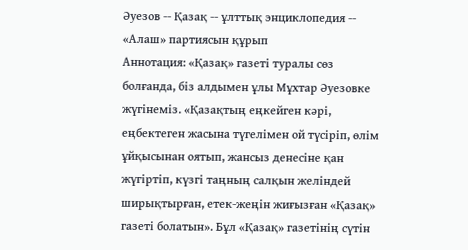Әуезов -- Қазақ -- ұлттық энциклопедия -- «Алаш» партиясын құрып
Аннотация: «Қазақ» газеті туралы сөз болғанда, біз алдымен ұлы Мұхтар Әуезовке жүгінеміз. «Қазақтың еңкейген кәрі, еңбектеген жасына түгелімен ой түсіріп, өлім ұйқысынан оятып, жансыз денесіне қан жүгіртіп, күзгі таңның салқын желіндей ширықтырған, етек-жеңін жиғызған «Қазақ» газеті болатын». Бұл «Қазақ» газетінің сүтін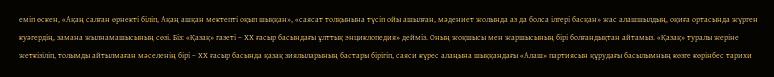еміп өскен, «Ақаң салған өрнекті біліп, Ақаң ашқан мектепті оқып шыққан», «саясат толқынына түсіп ойы ашылған, мәдениет жолында аз да болса ілгері басқан» жас алашшылдың, оқиға ортасында жүрген куәгердің, замана жылнамашысының сөзі. Біз: «Қазақ» газеті – ХХ ғасыр басындағы ұлттық энциклопедия» дейміз. Оның жоқшысы мен жаршысының бірі болғандықтан айтамыз. «Қазақ» туралы жеріне жеткізіліп, толымды айтылмаған мәселенің бірі – ХХ ғасыр басында қазақ зиялыларының бастары бірігіп, саяси күрес алаңына шыққандағы «Алаш» партиясын құрудағы басылымның көзге көрінбес тарихи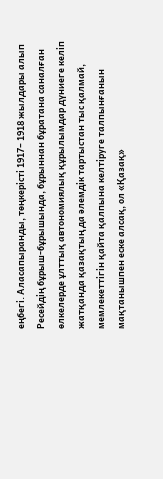еңбегі. Аласапыранды, төңкерісті 1917– 1918 жылдары алып Ресейдің бұрыш-бұрышында, бұрыннан бұратана саналған өлкелерде ұлттық автономиялық құрылымдар дүниеге келіп жатқанда қазақтың да әлемдік тартыстан тыс қалмай, мемлекеттігін қайта қалпына келтіруге талпынғанын мақтанышпен еске алсақ, ол «Қазақ»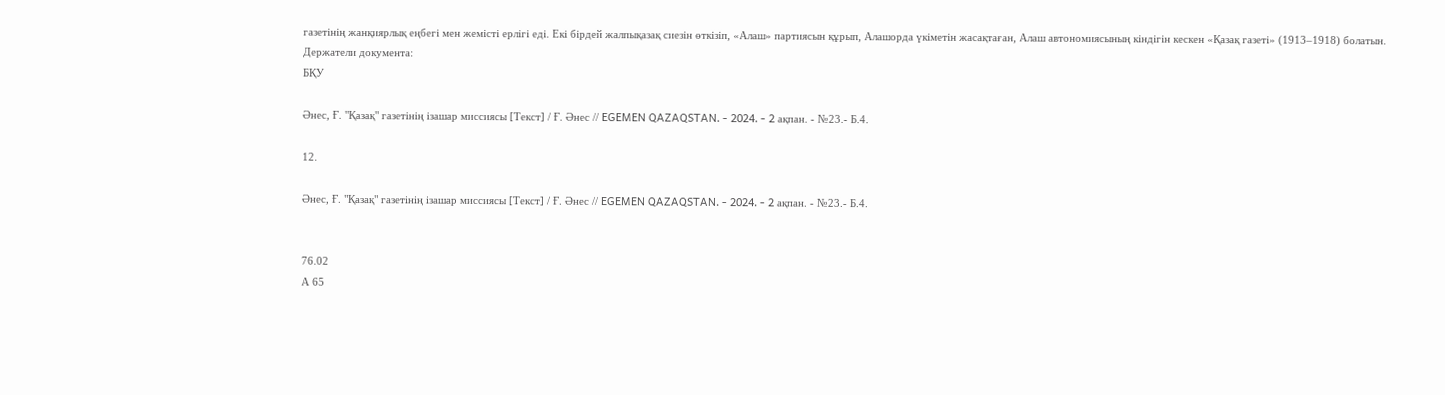газетінің жанқиярлық еңбегі мен жемісті ерлігі еді. Екі бірдей жалпықазақ сиезін өткізіп, «Алаш» партиясын құрып, Алашорда үкіметін жасақтаған, Алаш автономиясының кіндігін кескен «Қазақ газеті» (1913–1918) болатын.
Держатели документа:
БҚУ

Әнес, Ғ. "Қазақ" газетінің ізашар миссиясы [Текст] / Ғ. Әнес // EGEMEN QAZAQSTAN. - 2024. - 2 ақпан. - №23.- Б.4.

12.

Әнес, Ғ. "Қазақ" газетінің ізашар миссиясы [Текст] / Ғ. Әнес // EGEMEN QAZAQSTAN. - 2024. - 2 ақпан. - №23.- Б.4.


76.02
А 65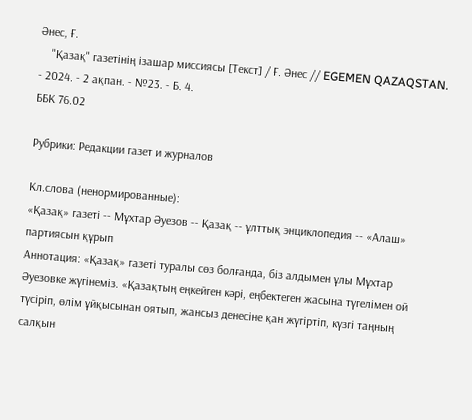Әнес, Ғ.
    "Қазақ" газетінің ізашар миссиясы [Текст] / Ғ. Әнес // EGEMEN QAZAQSTAN. - 2024. - 2 ақпан. - №23. - Б. 4.
ББК 76.02

Рубрики: Редакции газет и журналов

Кл.слова (ненормированные):
«Қазақ» газеті -- Мұхтар Әуезов -- Қазақ -- ұлттық энциклопедия -- «Алаш» партиясын құрып
Аннотация: «Қазақ» газеті туралы сөз болғанда, біз алдымен ұлы Мұхтар Әуезовке жүгінеміз. «Қазақтың еңкейген кәрі, еңбектеген жасына түгелімен ой түсіріп, өлім ұйқысынан оятып, жансыз денесіне қан жүгіртіп, күзгі таңның салқын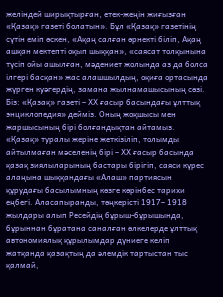желіндей ширықтырған, етек-жеңін жиғызған «Қазақ» газеті болатын». Бұл «Қазақ» газетінің сүтін еміп өскен, «Ақаң салған өрнекті біліп, Ақаң ашқан мектепті оқып шыққан», «саясат толқынына түсіп ойы ашылған, мәдениет жолында аз да болса ілгері басқан» жас алашшылдың, оқиға ортасында жүрген куәгердің, замана жылнамашысының сөзі. Біз: «Қазақ» газеті – ХХ ғасыр басындағы ұлттық энциклопедия» дейміз. Оның жоқшысы мен жаршысының бірі болғандықтан айтамыз. «Қазақ» туралы жеріне жеткізіліп, толымды айтылмаған мәселенің бірі – ХХ ғасыр басында қазақ зиялыларының бастары бірігіп, саяси күрес алаңына шыққандағы «Алаш» партиясын құрудағы басылымның көзге көрінбес тарихи еңбегі. Аласапыранды, төңкерісті 1917– 1918 жылдары алып Ресейдің бұрыш-бұрышында, бұрыннан бұратана саналған өлкелерде ұлттық автономиялық құрылымдар дүниеге келіп жатқанда қазақтың да әлемдік тартыстан тыс қалмай,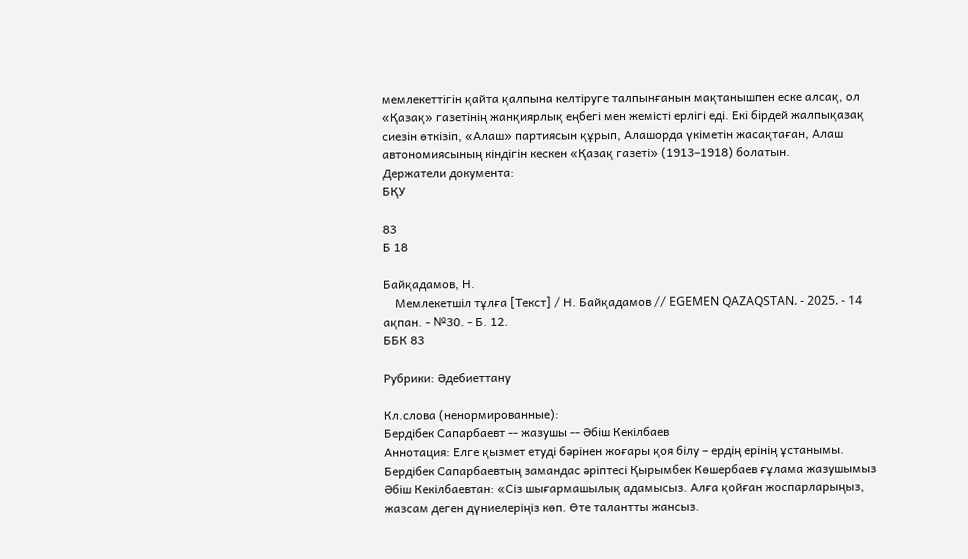мемлекеттігін қайта қалпына келтіруге талпынғанын мақтанышпен еске алсақ, ол «Қазақ» газетінің жанқиярлық еңбегі мен жемісті ерлігі еді. Екі бірдей жалпықазақ сиезін өткізіп, «Алаш» партиясын құрып, Алашорда үкіметін жасақтаған, Алаш автономиясының кіндігін кескен «Қазақ газеті» (1913–1918) болатын.
Держатели документа:
БҚУ

83
Б 18

Байқадамов, Н.
    Мемлекетшіл тұлға [Текст] / Н. Байқадамов // EGEMEN QAZAQSTAN. - 2025. - 14 ақпан. - №30. - Б. 12.
ББК 83

Рубрики: Әдебиеттану

Кл.слова (ненормированные):
Бердібек Сапарбаевт -- жазушы -- Әбіш Кекілбаев
Аннотация: Елге қызмет етуді бәрінен жоғары қоя білу – ердің ерінің ұстанымы. Бердібек Сапарбаевтың замандас әріптесі Қырымбек Көшербаев ғұлама жазушымыз Әбіш Кекілбаевтан: «Сіз шығармашылық адамысыз. Алға қойған жоспарларыңыз, жазсам деген дүниелеріңіз көп. Өте талантты жансыз.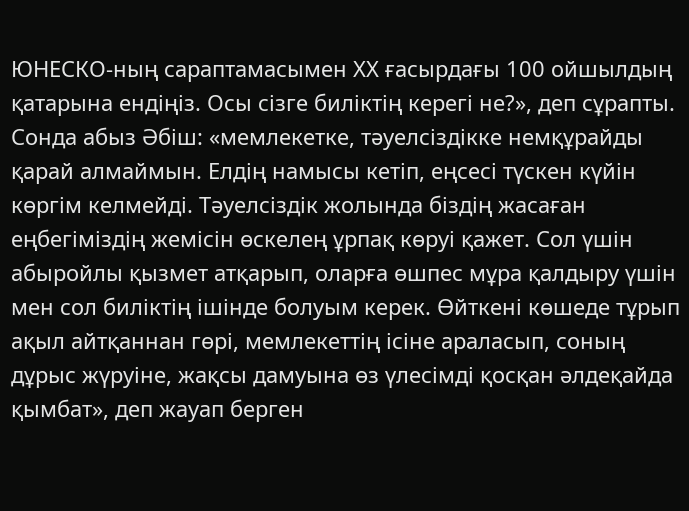ЮНЕСКО-ның сараптамасымен ХХ ғасырдағы 100 ойшылдың қатарына ендіңіз. Осы сізге биліктің керегі не?», деп сұрапты. Сонда абыз Әбіш: «мемлекетке, тәуелсіздікке немқұрайды қарай алмаймын. Елдің намысы кетіп, еңсесі түскен күйін көргім келмейді. Тәуелсіздік жолында біздің жасаған еңбегіміздің жемісін өскелең ұрпақ көруі қажет. Сол үшін абыройлы қызмет атқарып, оларға өшпес мұра қалдыру үшін мен сол биліктің ішінде болуым керек. Өйткені көшеде тұрып ақыл айтқаннан гөрі, мемлекеттің ісіне араласып, соның дұрыс жүруіне, жақсы дамуына өз үлесімді қосқан әлдеқайда қымбат», деп жауап берген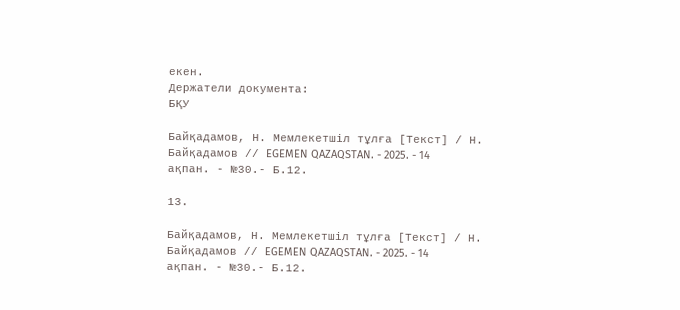екен.
Держатели документа:
БҚУ

Байқадамов, Н. Мемлекетшіл тұлға [Текст] / Н. Байқадамов // EGEMEN QAZAQSTAN. - 2025. - 14 ақпан. - №30.- Б.12.

13.

Байқадамов, Н. Мемлекетшіл тұлға [Текст] / Н. Байқадамов // EGEMEN QAZAQSTAN. - 2025. - 14 ақпан. - №30.- Б.12.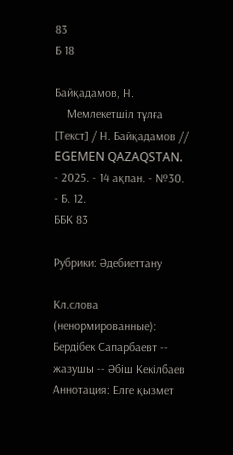83
Б 18

Байқадамов, Н.
    Мемлекетшіл тұлға [Текст] / Н. Байқадамов // EGEMEN QAZAQSTAN. - 2025. - 14 ақпан. - №30. - Б. 12.
ББК 83

Рубрики: Әдебиеттану

Кл.слова (ненормированные):
Бердібек Сапарбаевт -- жазушы -- Әбіш Кекілбаев
Аннотация: Елге қызмет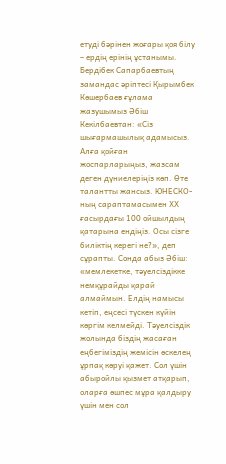етуді бәрінен жоғары қоя білу – ердің ерінің ұстанымы. Бердібек Сапарбаевтың замандас әріптесі Қырымбек Көшербаев ғұлама жазушымыз Әбіш Кекілбаевтан: «Сіз шығармашылық адамысыз. Алға қойған жоспарларыңыз, жазсам деген дүниелеріңіз көп. Өте талантты жансыз. ЮНЕСКО-ның сараптамасымен ХХ ғасырдағы 100 ойшылдың қатарына ендіңіз. Осы сізге биліктің керегі не?», деп сұрапты. Сонда абыз Әбіш: «мемлекетке, тәуелсіздікке немқұрайды қарай алмаймын. Елдің намысы кетіп, еңсесі түскен күйін көргім келмейді. Тәуелсіздік жолында біздің жасаған еңбегіміздің жемісін өскелең ұрпақ көруі қажет. Сол үшін абыройлы қызмет атқарып, оларға өшпес мұра қалдыру үшін мен сол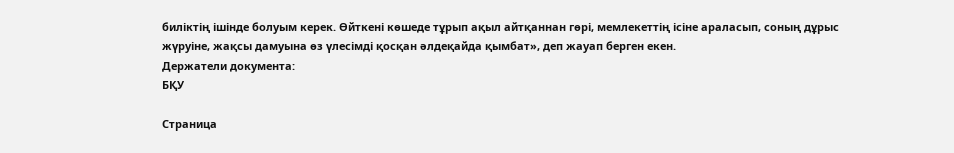биліктің ішінде болуым керек. Өйткені көшеде тұрып ақыл айтқаннан гөрі, мемлекеттің ісіне араласып, соның дұрыс жүруіне, жақсы дамуына өз үлесімді қосқан әлдеқайда қымбат», деп жауап берген екен.
Держатели документа:
БҚУ

Страница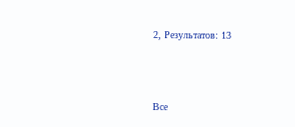2, Результатов: 13



Все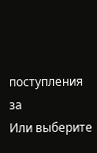поступления за
Или выберите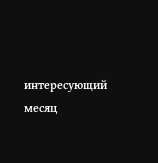интересующий месяц